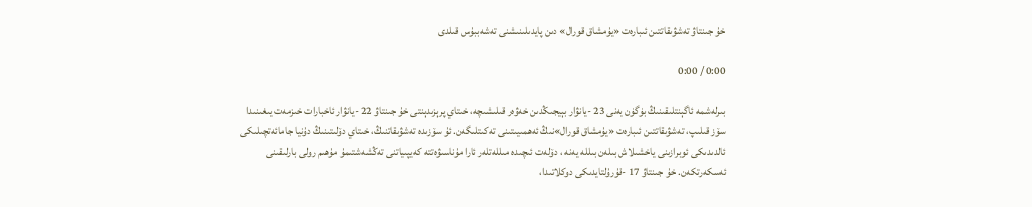خۇ جىنتاۋ تەشۋىقاتتىن ئىبارەت «يۇمشاق قورال» دىن پايدىلىنىشنى تەشەببۇس قىلدى

0:00 / 0:00

بىرلەشمە ئاگېنتلىقىنىڭ بۈگۈن يەنى 23 -يانۋار بېيجىڭدىن خەۋەر قىلىشىچە، خىتاي پرېزىدېنتى خۇ جىنتاۋ 22 -يانۋار ئاخبارات خىزمەت يىغىنىدا سۆز قىلىپ، تەشۋىقاتتىن ئىبارەت «يۇمشاق قورال»نىڭ ئەھمىيىتىنى تەكىتلىگەن. ئۇ سۆزىدە تەشۋىقاتنىڭ، خىتاي دۆلىتىنىڭ دۇنيا جامائەتچىلىكى ئالدىدىكى ئوبرازىنى ياخشىلاش بىلەن بىللە يەنە ، دۆلەت ئىچىدە مىللەتلەر ئارا مۇناسىۋەتتە كەيپىياتنى تەڭشەشتىمۇ مۇھىم رولى بارلىقىنى ئەسكەرتكەن. خۇ جىنتاۋ 17 -قۇرۇلتايدىكى دوكلاتىدا،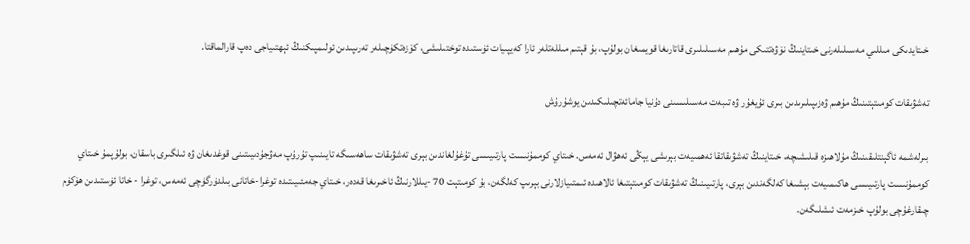خىتايدىكى مىللىي مەسىلىلەرنى خىتاينىڭ نۆۋەتتىكى مۇھىم مەسىلىلىرى قاتارىغا قويمىغان بولۇپ، بۇ قېتىم مىللەتلەر ئارا كەيپىيات ئۈستىدە توختىلىشى، كۆزەتكۈچىلەر تەرىپىدىن ئولىمپىكنىڭ ئېھتىياجى دەپ قارالماقتا.

تەشۋىقات كومىتېتىنىڭ مۇھىم ۋەزىپىلىرىدىن بىرى ئۇيغۇر ۋە تىبەت مەسىلىسىنى دۇنيا جامائەتچىلىكىدىن يوشۇرۇش

بىرلەشمە ئاگېنتلىقىنىڭ مۇلاھىزە قىلىشىچە، خىتاينىڭ تەشۋىقاتقا ئەھمىيەت بېرىشى يېڭى ئەھۋال ئەمەس. خىتاي كوممۇنىست پارتىيىسى تۇغۇلغاندىن بېرى تەشۋىقات ساھەسىگە تايىنىپ تۇرۇپ مەۋجۇدىيىتىنى قوغدىغان ۋە ئىلگىرى باسقان، بولۇپمۇ خىتاي كوممۇنىست پارتىيىسى ھاكىمىيەت بېشىغا كەلگەندىن بېرى، پارتىيىنىڭ تەشۋىقات كومىتېتىغا ئالاھىدە ئىمتىيازلارنى بېرىپ كەلگەن، بۇ كومىتېت 70 -يىللارنىڭ ئاخىرىغا قەدەر، خىتاي جەمئىيىتىدە توغرا-خاتانى بىلدۈرگۈچى ئەمەس، توغرا - خاتا ئۈستىدىن ھۆكۈم چىقارغۇچى بولۇپ خىزمەت ئىشلىگەن.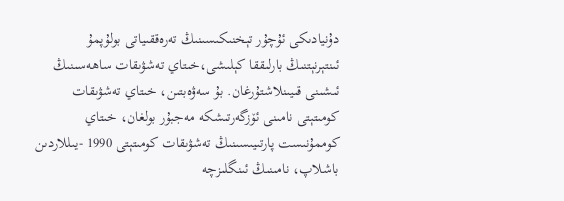دۇنيادىكى ئۇچۇر تېخنىكىسىنىڭ تەرەققىياتى بولۇپمۇ ئىنتېرنېتنىڭ بارلىققا كېلىشى،خىتاي تەشۋىقات ساھەسىنىڭ ئىشىنى قىيىنلاشتۇرغان. بۇ سەۋەبتىن، خىتاي تەشۋىقات كومىتېتى نامىنى ئۆزگەرتىشكە مەجبۇر بولغان، خىتاي كوممۇنىست پارتىيىسىنىڭ تەشۋىقات كومىتېتى 1990 -يىللاردىن باشلاپ، نامىنىڭ ئىنگلىزچە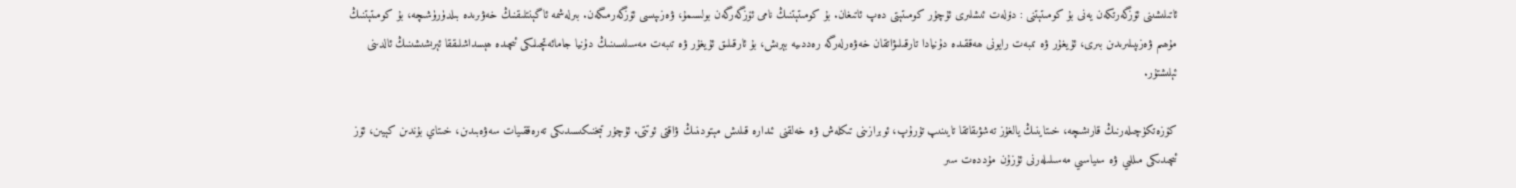ئاتىلىشىنى ئۆزگەرتكەن يەنى بۇ كومىتېتنى : دۆلەت ئىشلىرى ئۇچۇر كومىتېتى دەپ ئاتىغان. بۇ كومىتېتنىڭ نامى ئۆزگەرگەن بولسىمۇ، ۋەزىپىسى ئۆزگەرمىگەن. بىرلەشمە ئاگېنتلىقنىڭ خەۋىرىدە بىلدۈرۈشىچە، بۇ كومىتېتنىڭ مۇھىم ۋەزىپىلىرىدىن بىرى، ئۇيغۇر ۋە تىبەت رايونى ھەققىدە دۇنيادا تارقىلىۋاتقان خەۋەرلەرگە رەددىيە بېرىش، بۇ ئارقىلىق ئۇيغۇر ۋە تىبەت مەسىلىسىنىڭ دۇنيا جامائەتچىلىكى ئىچىدە ھېسداشلىققا ئېرىشىشىنىڭ ئالدىنى ئېلىشتۇر.

كۆزەتكۈچىلەرنىڭ قارىشىچە، خىتاينىڭ يالغۇز تەشۋىقاتقا تايىنىپ تۇرۇپ، ئوبرازىنى تىكلەش ۋە خەلقنى ئىدارە قىلىش مېتودىنىڭ ۋاقتى ئوتتى. ئۇچۇر تېخنىكىسىدىكى تەرەققىيات سەۋەبىدىن، خىتاي بۇندىن كېيىن، ئۆز ئىچىدىكى مىللىي ۋە سىياسىي مەسىلىلەرنى ئۇزۇن مۇددەت سىر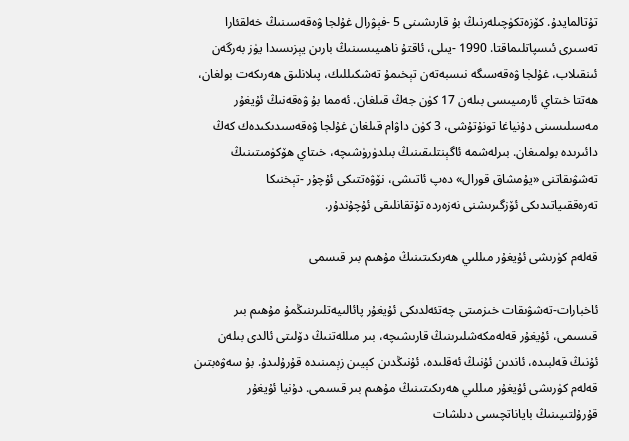تۇتالمايدۇ. كۆزەتكۈچىلەرنىڭ بۇ قارىشىنى 5 -فېۋرال غۇلجا ۋەقەسىنىڭ خەلقئارا تەسىرى ئىسپاتلىماقتا. 1990 -يىلى، ئاقتۇ ناھىيىسىنىڭ بارىن يېزىسىدا يۈز بەرگەن ئىنقىلاب، غۇلجا ۋەقەسىگە نىسبەتەن تېخىمۇ تەشكىللىك، پىلانلىق ھەرىكەت بولغان، ھەتتا خىتاي ئارمىيىسى بىلەن 17 كۈن جەڭ قىلغان. ئەمما بۇ ۋەقەنىڭ ئۇيغۇر مەسىلىسىنى دۇنياغا تونۇتۇشى، 3 كۈن داۋام قىلغان غۇلجا ۋەقەسىدىكىدەك كەڭ دائىرىدە بولمىغان. بىرلەشمە ئاگېنتلىقىنىڭ بىلدۈرۈشىچە، خىتاي ھۆكۈمىتىنىڭ تەشۋىقاتنى «يۇمشاق قورال» دەپ ئاتىشى، نۆۋەتتىكى ئۇچۇر -تېخنىكا تەرەققىياتىدىكى ئۆزگىرىشنى نەزەردە تۇتقانلىقى ئۇچۇندۇر.

قەلەم كۈرىشى ئۇيغۇر مىللىي ھەرىكىتىنىڭ مۇھىم بىر قىسمى

ئاخبارات-تەشۋىقات خىزمىتى چەتئەلدىكى ئۇيغۇر پائالىيەتلىرىنىڭمۇ مۇھىم بىر قىسىمى، ئۇيغۇر قەلەمكەشلىرىنىڭ قارىشىچە، بىر مىللەتنىڭ دۆلىتى ئالدى بىلەن ئۇنىڭ قەلبىدە، ئاندىن ئۇنىڭ ئەقلىدە، ئۇنىڭدىن كېيىن زېمىنىدە قۇرۇلىدۇ. بۇ سەۋەبتىن قەلەم كۈرىشى ئۇيغۇر مىللىي ھەرىكىتىنىڭ مۇھىم بىر قىسمى. دۇنيا ئۇيغۇر قۇرۇلتىيىنىڭ باياناتچىسى دىلشات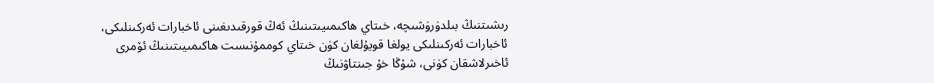رىشىتنىڭ بىلدۈرۈشىچە، خىتاي ھاكىمىيىتىنىڭ ئەڭ قورقىدىغىنى ئاخبارات ئەركىنلىكى، ئاخبارات ئەركىنلىكى يولغا قويۇلغان كۈن خىتاي كوممۇنىست ھاكىمىيىتىنىڭ ئۆمرى ئاخىرلاشقان كۈنى، شۇڭا خۇ جىنتاۋنىڭ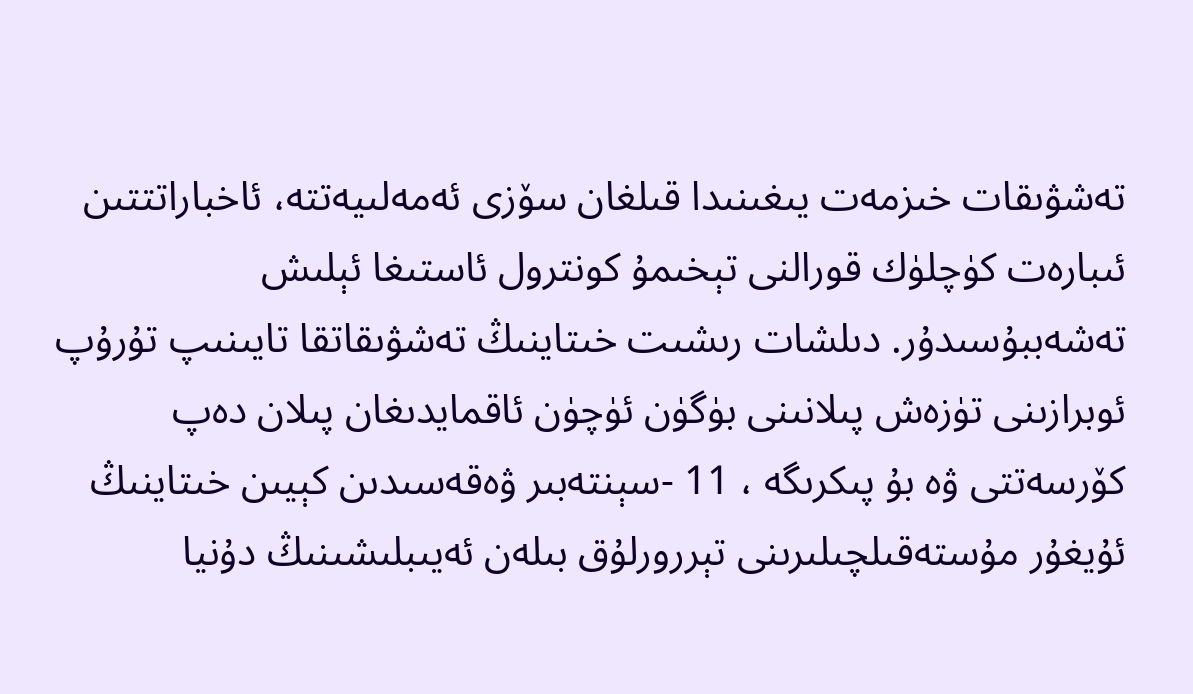تەشۋىقات خىزمەت يىغىنىدا قىلغان سۆزى ئەمەلىيەتتە، ئاخباراتتتىن ئىبارەت كۈچلۈك قورالنى تېخىمۇ كونترول ئاستىغا ئېلىش تەشەببۇسىدۇر. دىلشات رىشىت خىتاينىڭ تەشۋىقاتقا تايىنىپ تۇرۇپ ئوبرازىنى تۈزەش پىلانىنى بۈگۈن ئۈچۈن ئاقمايدىغان پىلان دەپ كۆرسەتتى ۋە بۇ پىكرىگە ، 11 -سېنتەبىر ۋەقەسىدىن كېيىن خىتاينىڭ ئۇيغۇر مۇستەقىلچىلىرىنى تېررورلۇق بىلەن ئەيىبلىشىنىڭ دۇنيا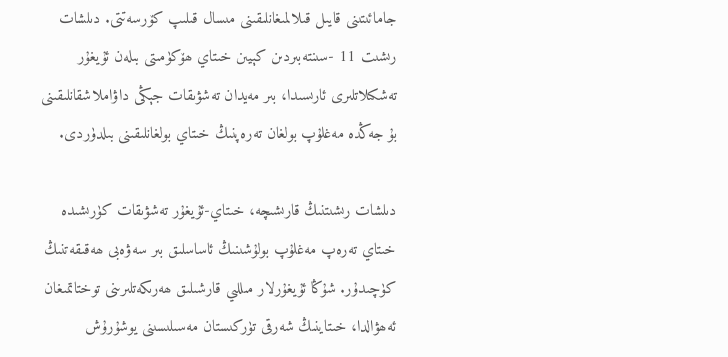جامائىتىنى قايىل قىلالمىغانلىقىنى مىسال قىلىپ كۆرسەتتى. دىلشات رىشىت 11 -سىنتەبىردىن كېيىن خىتاي ھۆكۈمىتى بىلەن ئۇيغۇر تەشكىلاتلىرى ئارىسىدا، بىر مەيدان تەشۋىقات جېڭى داۋاملاشقانلىقىنى بۇ جەڭدە مەغلۇپ بولغان تەرەپنىڭ خىتاي بولغانلىقىنى بىلدۈردى.

دىلشات رىشىتنىڭ قارىشىچە، خىتاي-ئۇيغۇر تەشۋىقات كۈرىشىدە خىتاي تەرەپ مەغلۇپ بولۇشىنىڭ ئاساسلىق بىر سەۋەبى ھەقىقەتنىڭ كۈچىدۇر. شۇڭا ئۇيغۇرلار مىللىي قارشىلىق ھەرىكەتلىرىنى توختاتمىغان ئەھۋالدا، خىتاينىڭ شەرقى تۈركىستان مەسىلىسىنى يوشۇرۇش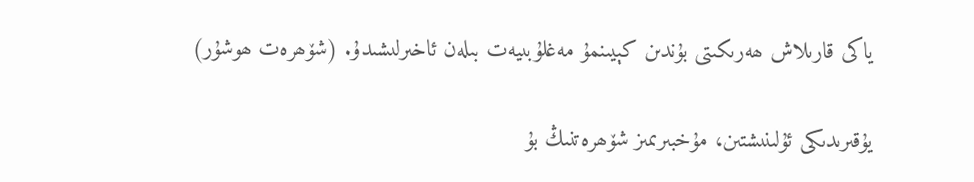ياكى قارىلاش ھەرىكىتى بۇندىن كېيىنمۇ مەغلۇبىيەت بىلەن ئاخىرلىشىدۇ. (شۆھرەت ھوشۇر)

يۇقىرىدىكى ئۇلىنىشتىن، مۇخبىرىمىز شۆھرەتنىڭ بۇ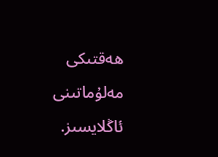ھەقتىكى مەلۇماتىنى ئاڭلايسىز.